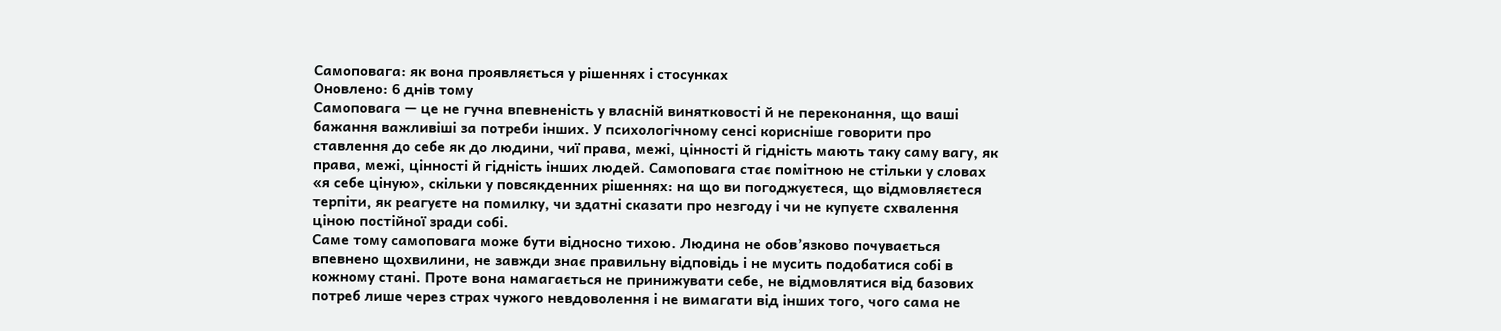Самоповага: як вона проявляється у рішеннях і стосунках
Оновлено: 6 днів тому
Самоповага — це не гучна впевненість у власній винятковості й не переконання, що ваші бажання важливіші за потреби інших. У психологічному сенсі корисніше говорити про ставлення до себе як до людини, чиї права, межі, цінності й гідність мають таку саму вагу, як права, межі, цінності й гідність інших людей. Самоповага стає помітною не стільки у словах «я себе ціную», скільки у повсякденних рішеннях: на що ви погоджуєтеся, що відмовляєтеся терпіти, як реагуєте на помилку, чи здатні сказати про незгоду і чи не купуєте схвалення ціною постійної зради собі.
Саме тому самоповага може бути відносно тихою. Людина не обов’язково почувається впевнено щохвилини, не завжди знає правильну відповідь і не мусить подобатися собі в кожному стані. Проте вона намагається не принижувати себе, не відмовлятися від базових потреб лише через страх чужого невдоволення і не вимагати від інших того, чого сама не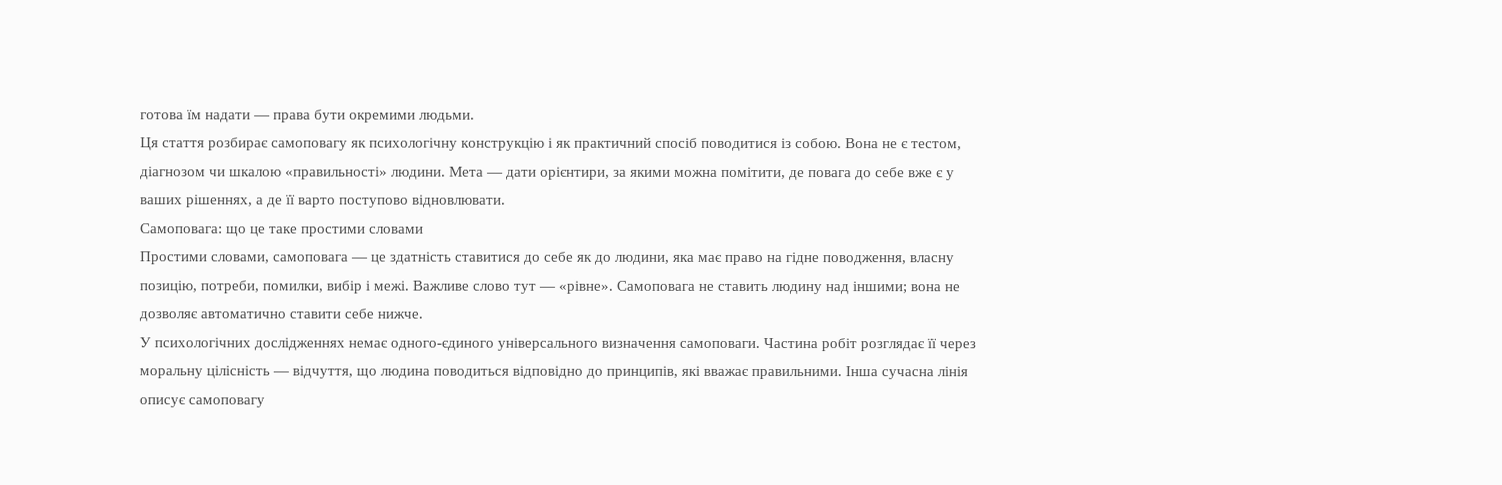готова їм надати — права бути окремими людьми.
Ця стаття розбирає самоповагу як психологічну конструкцію і як практичний спосіб поводитися із собою. Вона не є тестом, діагнозом чи шкалою «правильності» людини. Мета — дати орієнтири, за якими можна помітити, де повага до себе вже є у ваших рішеннях, а де її варто поступово відновлювати.
Самоповага: що це таке простими словами
Простими словами, самоповага — це здатність ставитися до себе як до людини, яка має право на гідне поводження, власну позицію, потреби, помилки, вибір і межі. Важливе слово тут — «рівне». Самоповага не ставить людину над іншими; вона не дозволяє автоматично ставити себе нижче.
У психологічних дослідженнях немає одного-єдиного універсального визначення самоповаги. Частина робіт розглядає її через моральну цілісність — відчуття, що людина поводиться відповідно до принципів, які вважає правильними. Інша сучасна лінія описує самоповагу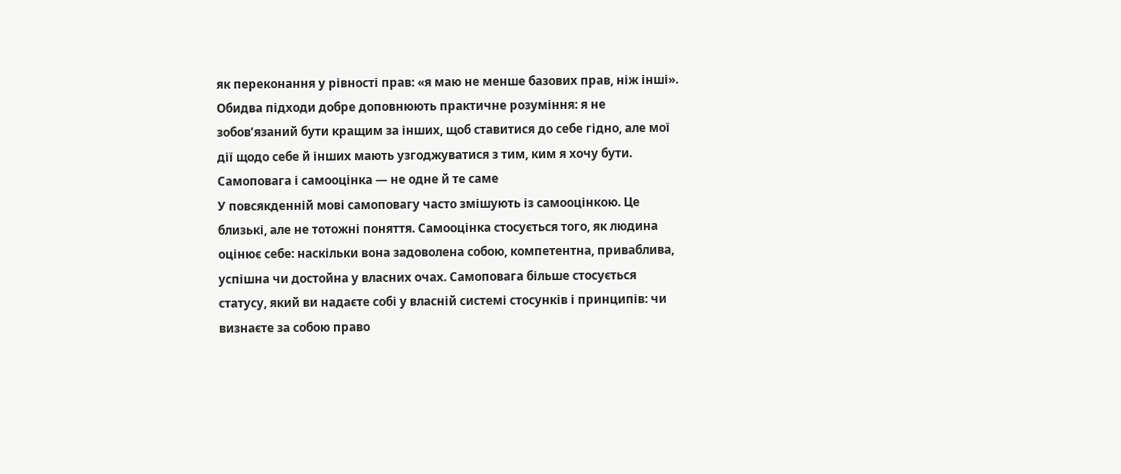як переконання у рівності прав: «я маю не менше базових прав, ніж інші». Обидва підходи добре доповнюють практичне розуміння: я не зобов’язаний бути кращим за інших, щоб ставитися до себе гідно, але мої дії щодо себе й інших мають узгоджуватися з тим, ким я хочу бути.
Самоповага і самооцінка — не одне й те саме
У повсякденній мові самоповагу часто змішують із самооцінкою. Це близькі, але не тотожні поняття. Самооцінка стосується того, як людина оцінює себе: наскільки вона задоволена собою, компетентна, приваблива, успішна чи достойна у власних очах. Самоповага більше стосується статусу, який ви надаєте собі у власній системі стосунків і принципів: чи визнаєте за собою право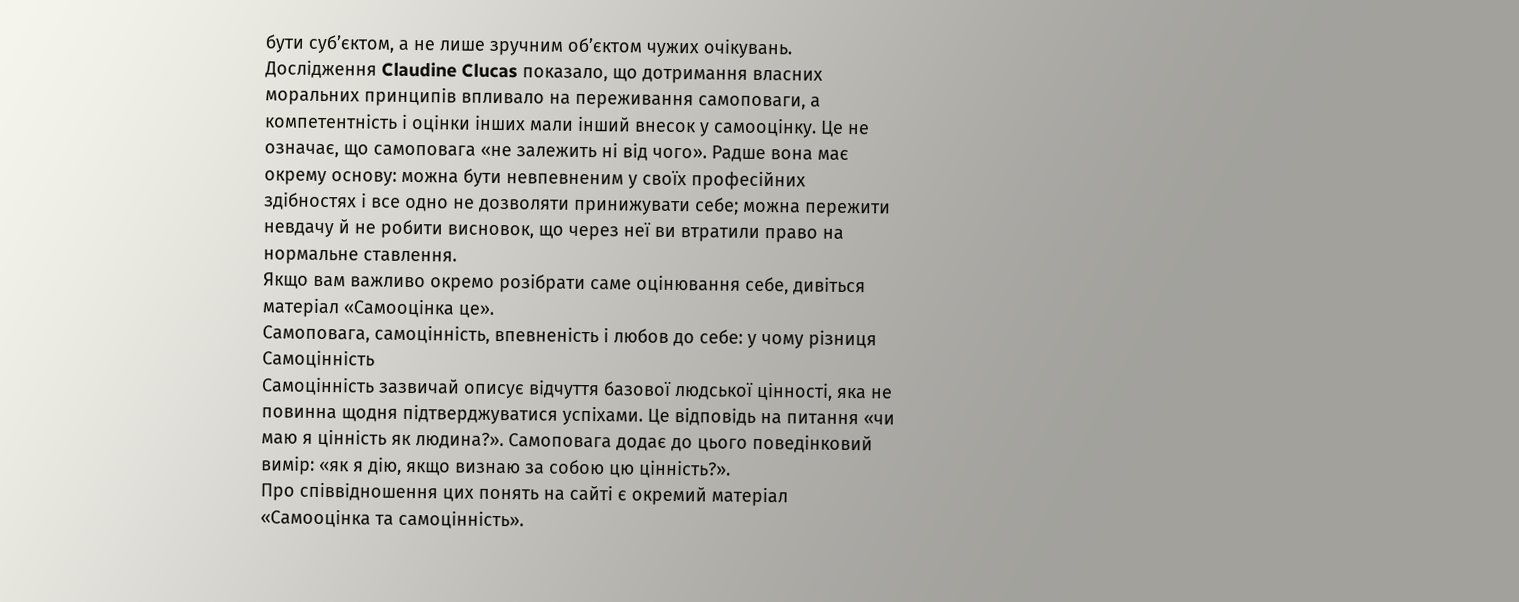бути суб’єктом, а не лише зручним об’єктом чужих очікувань.
Дослідження Claudine Clucas показало, що дотримання власних моральних принципів впливало на переживання самоповаги, а компетентність і оцінки інших мали інший внесок у самооцінку. Це не означає, що самоповага «не залежить ні від чого». Радше вона має окрему основу: можна бути невпевненим у своїх професійних здібностях і все одно не дозволяти принижувати себе; можна пережити невдачу й не робити висновок, що через неї ви втратили право на нормальне ставлення.
Якщо вам важливо окремо розібрати саме оцінювання себе, дивіться матеріал «Самооцінка це».
Самоповага, самоцінність, впевненість і любов до себе: у чому різниця
Самоцінність
Самоцінність зазвичай описує відчуття базової людської цінності, яка не повинна щодня підтверджуватися успіхами. Це відповідь на питання «чи маю я цінність як людина?». Самоповага додає до цього поведінковий вимір: «як я дію, якщо визнаю за собою цю цінність?».
Про співвідношення цих понять на сайті є окремий матеріал «Самооцінка та самоцінність».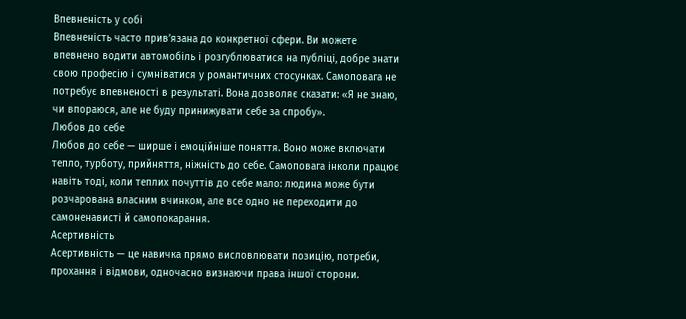Впевненість у собі
Впевненість часто прив’язана до конкретної сфери. Ви можете впевнено водити автомобіль і розгублюватися на публіці, добре знати свою професію і сумніватися у романтичних стосунках. Самоповага не потребує впевненості в результаті. Вона дозволяє сказати: «Я не знаю, чи впораюся, але не буду принижувати себе за спробу».
Любов до себе
Любов до себе — ширше і емоційніше поняття. Воно може включати тепло, турботу, прийняття, ніжність до себе. Самоповага інколи працює навіть тоді, коли теплих почуттів до себе мало: людина може бути розчарована власним вчинком, але все одно не переходити до самоненависті й самопокарання.
Асертивність
Асертивність — це навичка прямо висловлювати позицію, потреби, прохання і відмови, одночасно визнаючи права іншої сторони.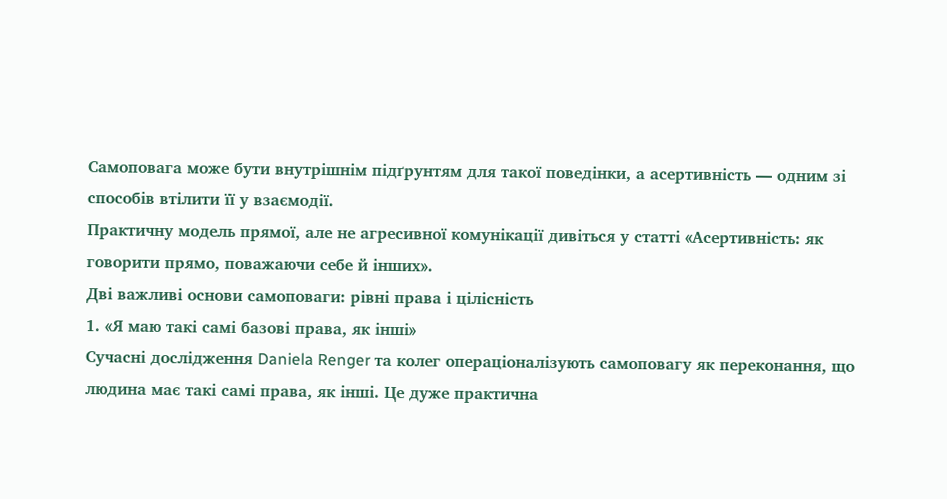Самоповага може бути внутрішнім підґрунтям для такої поведінки, а асертивність — одним зі способів втілити її у взаємодії.
Практичну модель прямої, але не агресивної комунікації дивіться у статті «Асертивність: як говорити прямо, поважаючи себе й інших».
Дві важливі основи самоповаги: рівні права і цілісність
1. «Я маю такі самі базові права, як інші»
Сучасні дослідження Daniela Renger та колег операціоналізують самоповагу як переконання, що людина має такі самі права, як інші. Це дуже практична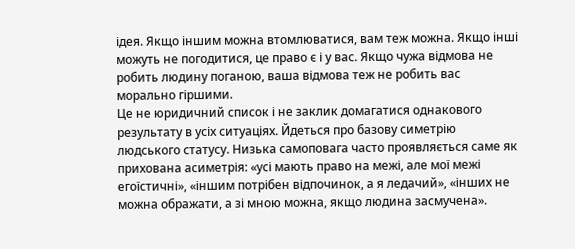ідея. Якщо іншим можна втомлюватися, вам теж можна. Якщо інші можуть не погодитися, це право є і у вас. Якщо чужа відмова не робить людину поганою, ваша відмова теж не робить вас морально гіршими.
Це не юридичний список і не заклик домагатися однакового результату в усіх ситуаціях. Йдеться про базову симетрію людського статусу. Низька самоповага часто проявляється саме як прихована асиметрія: «усі мають право на межі, але мої межі егоїстичні», «іншим потрібен відпочинок, а я ледачий», «інших не можна ображати, а зі мною можна, якщо людина засмучена».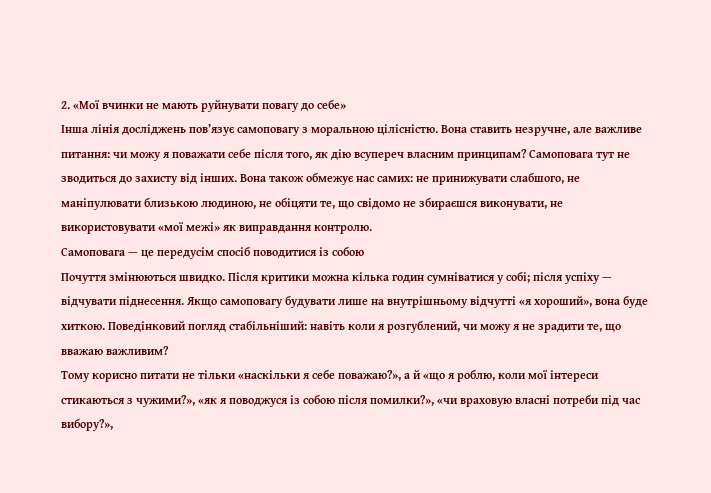2. «Мої вчинки не мають руйнувати повагу до себе»
Інша лінія досліджень пов’язує самоповагу з моральною цілісністю. Вона ставить незручне, але важливе питання: чи можу я поважати себе після того, як дію всупереч власним принципам? Самоповага тут не зводиться до захисту від інших. Вона також обмежує нас самих: не принижувати слабшого, не маніпулювати близькою людиною, не обіцяти те, що свідомо не збираєшся виконувати, не використовувати «мої межі» як виправдання контролю.
Самоповага — це передусім спосіб поводитися із собою
Почуття змінюються швидко. Після критики можна кілька годин сумніватися у собі; після успіху — відчувати піднесення. Якщо самоповагу будувати лише на внутрішньому відчутті «я хороший», вона буде хиткою. Поведінковий погляд стабільніший: навіть коли я розгублений, чи можу я не зрадити те, що вважаю важливим?
Тому корисно питати не тільки «наскільки я себе поважаю?», а й «що я роблю, коли мої інтереси стикаються з чужими?», «як я поводжуся із собою після помилки?», «чи враховую власні потреби під час вибору?»,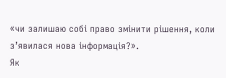«чи залишаю собі право змінити рішення, коли з’явилася нова інформація?».
Як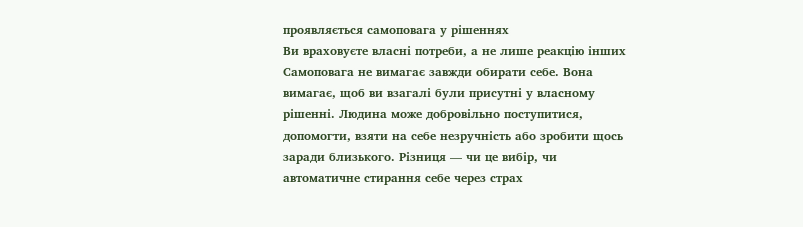проявляється самоповага у рішеннях
Ви враховуєте власні потреби, а не лише реакцію інших
Самоповага не вимагає завжди обирати себе. Вона вимагає, щоб ви взагалі були присутні у власному рішенні. Людина може добровільно поступитися, допомогти, взяти на себе незручність або зробити щось заради близького. Різниця — чи це вибір, чи автоматичне стирання себе через страх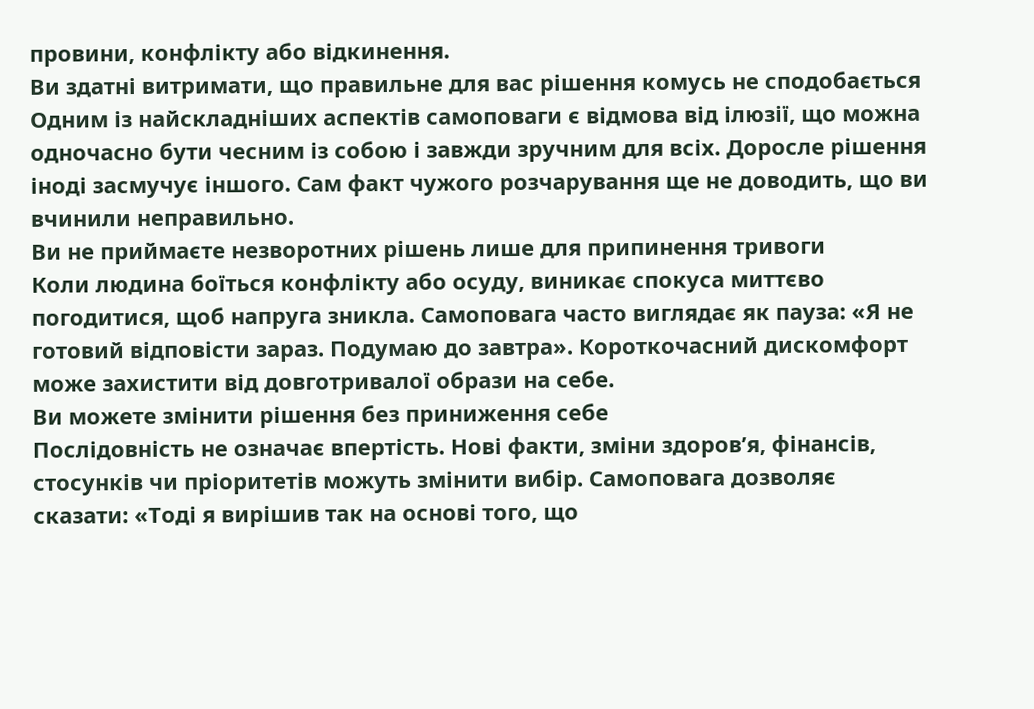провини, конфлікту або відкинення.
Ви здатні витримати, що правильне для вас рішення комусь не сподобається
Одним із найскладніших аспектів самоповаги є відмова від ілюзії, що можна одночасно бути чесним із собою і завжди зручним для всіх. Доросле рішення іноді засмучує іншого. Сам факт чужого розчарування ще не доводить, що ви вчинили неправильно.
Ви не приймаєте незворотних рішень лише для припинення тривоги
Коли людина боїться конфлікту або осуду, виникає спокуса миттєво погодитися, щоб напруга зникла. Самоповага часто виглядає як пауза: «Я не готовий відповісти зараз. Подумаю до завтра». Короткочасний дискомфорт може захистити від довготривалої образи на себе.
Ви можете змінити рішення без приниження себе
Послідовність не означає впертість. Нові факти, зміни здоров’я, фінансів, стосунків чи пріоритетів можуть змінити вибір. Самоповага дозволяє сказати: «Тоді я вирішив так на основі того, що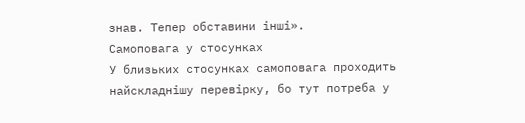знав. Тепер обставини інші».
Самоповага у стосунках
У близьких стосунках самоповага проходить найскладнішу перевірку, бо тут потреба у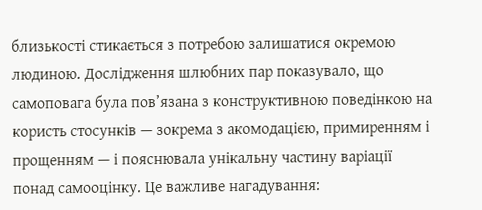близькості стикається з потребою залишатися окремою людиною. Дослідження шлюбних пар показувало, що самоповага була пов’язана з конструктивною поведінкою на користь стосунків — зокрема з акомодацією, примиренням і прощенням — і пояснювала унікальну частину варіації понад самооцінку. Це важливе нагадування: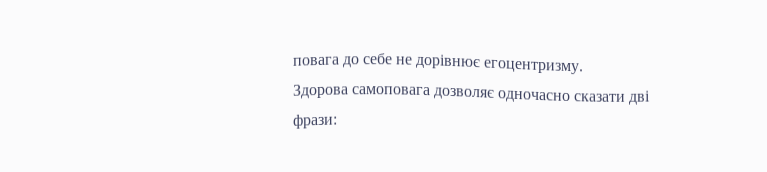повага до себе не дорівнює егоцентризму.
Здорова самоповага дозволяє одночасно сказати дві фрази: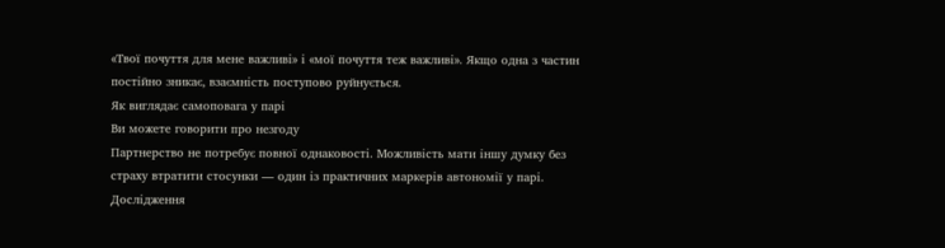«Твої почуття для мене важливі» і «мої почуття теж важливі». Якщо одна з частин постійно зникає, взаємність поступово руйнується.
Як виглядає самоповага у парі
Ви можете говорити про незгоду
Партнерство не потребує повної однаковості. Можливість мати іншу думку без страху втратити стосунки — один із практичних маркерів автономії у парі. Дослідження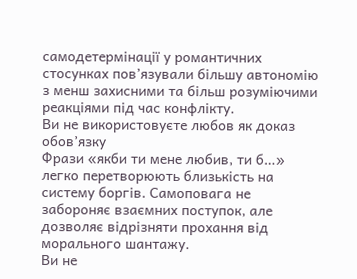самодетермінації у романтичних стосунках пов’язували більшу автономію з менш захисними та більш розуміючими реакціями під час конфлікту.
Ви не використовуєте любов як доказ обов’язку
Фрази «якби ти мене любив, ти б…» легко перетворюють близькість на систему боргів. Самоповага не забороняє взаємних поступок, але дозволяє відрізняти прохання від морального шантажу.
Ви не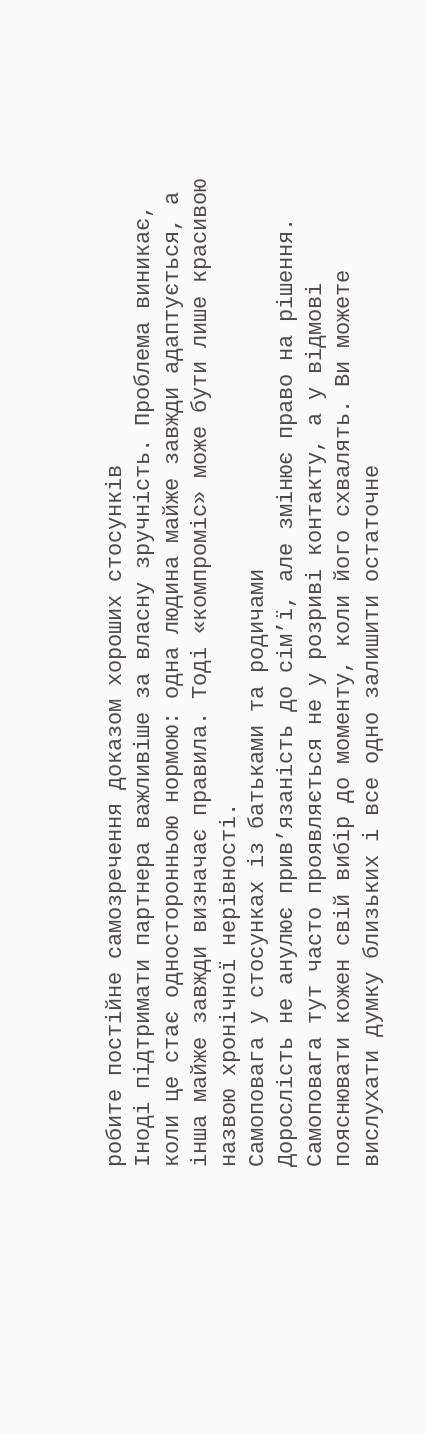робите постійне самозречення доказом хороших стосунків
Іноді підтримати партнера важливіше за власну зручність. Проблема виникає, коли це стає односторонньою нормою: одна людина майже завжди адаптується, а інша майже завжди визначає правила. Тоді «компроміс» може бути лише красивою назвою хронічної нерівності.
Самоповага у стосунках із батьками та родичами
Дорослість не анулює прив’язаність до сім’ї, але змінює право на рішення. Самоповага тут часто проявляється не у розриві контакту, а у відмові пояснювати кожен свій вибір до моменту, коли його схвалять. Ви можете вислухати думку близьких і все одно залишити остаточне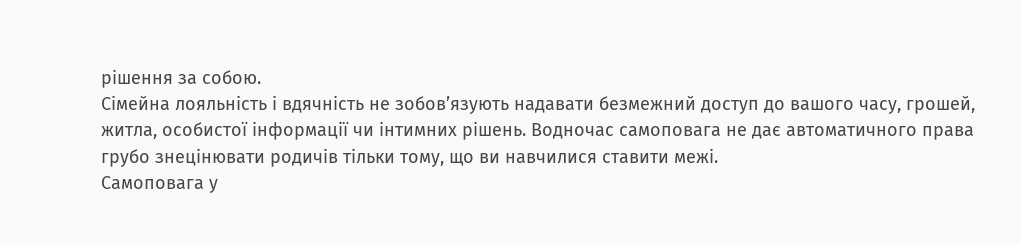рішення за собою.
Сімейна лояльність і вдячність не зобов’язують надавати безмежний доступ до вашого часу, грошей, житла, особистої інформації чи інтимних рішень. Водночас самоповага не дає автоматичного права грубо знецінювати родичів тільки тому, що ви навчилися ставити межі.
Самоповага у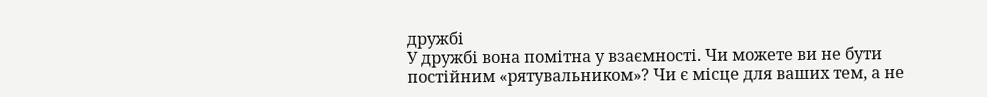дружбі
У дружбі вона помітна у взаємності. Чи можете ви не бути постійним «рятувальником»? Чи є місце для ваших тем, а не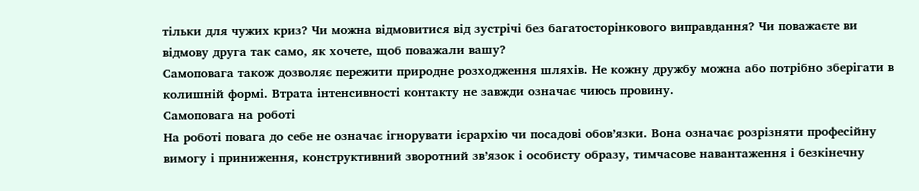тільки для чужих криз? Чи можна відмовитися від зустрічі без багатосторінкового виправдання? Чи поважаєте ви відмову друга так само, як хочете, щоб поважали вашу?
Самоповага також дозволяє пережити природне розходження шляхів. Не кожну дружбу можна або потрібно зберігати в колишній формі. Втрата інтенсивності контакту не завжди означає чиюсь провину.
Самоповага на роботі
На роботі повага до себе не означає ігнорувати ієрархію чи посадові обов’язки. Вона означає розрізняти професійну вимогу і приниження, конструктивний зворотний зв’язок і особисту образу, тимчасове навантаження і безкінечну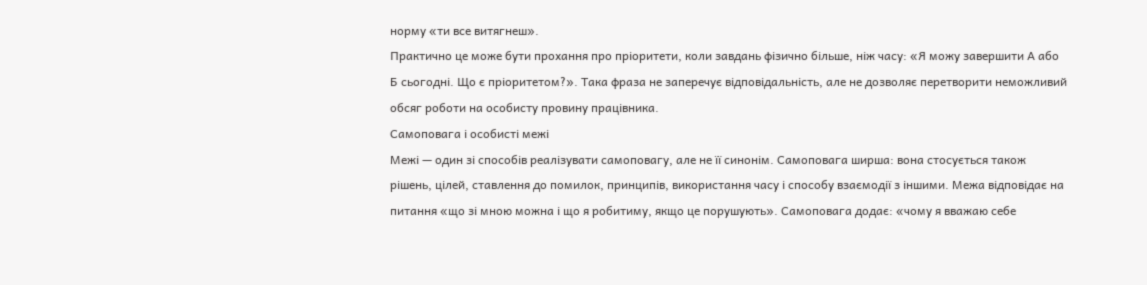норму «ти все витягнеш».
Практично це може бути прохання про пріоритети, коли завдань фізично більше, ніж часу: «Я можу завершити А або Б сьогодні. Що є пріоритетом?». Така фраза не заперечує відповідальність, але не дозволяє перетворити неможливий обсяг роботи на особисту провину працівника.
Самоповага і особисті межі
Межі — один зі способів реалізувати самоповагу, але не її синонім. Самоповага ширша: вона стосується також рішень, цілей, ставлення до помилок, принципів, використання часу і способу взаємодії з іншими. Межа відповідає на питання «що зі мною можна і що я робитиму, якщо це порушують». Самоповага додає: «чому я вважаю себе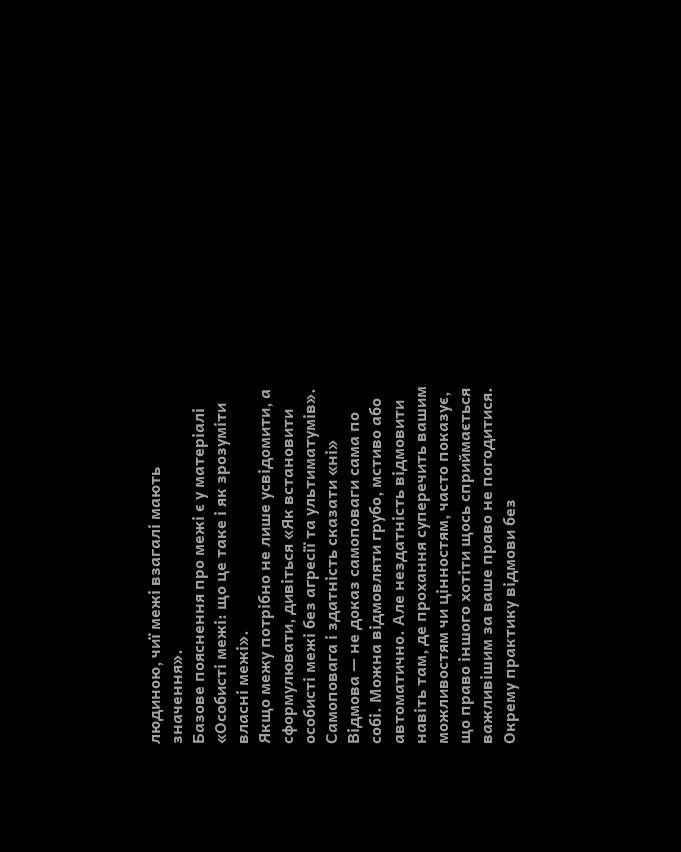людиною, чиї межі взагалі мають значення».
Базове пояснення про межі є у матеріалі «Особисті межі: що це таке і як зрозуміти власні межі».
Якщо межу потрібно не лише усвідомити, а сформулювати, дивіться «Як встановити особисті межі без агресії та ультиматумів».
Самоповага і здатність сказати «ні»
Відмова — не доказ самоповаги сама по собі. Можна відмовляти грубо, мстиво або автоматично. Але нездатність відмовити навіть там, де прохання суперечить вашим можливостям чи цінностям, часто показує, що право іншого хотіти щось сприймається важливішим за ваше право не погодитися.
Окрему практику відмови без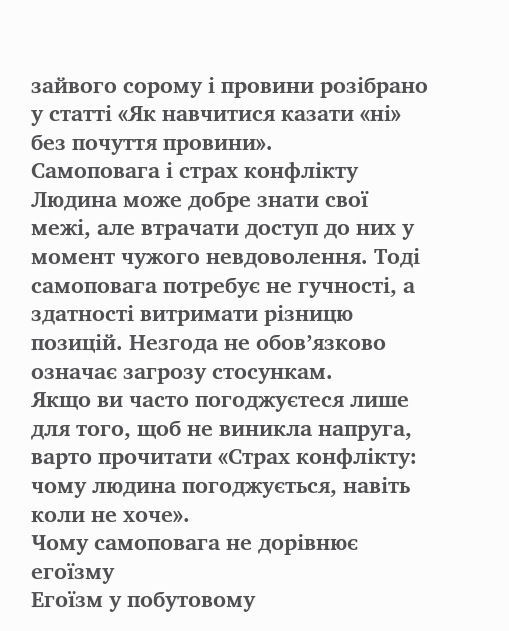зайвого сорому і провини розібрано у статті «Як навчитися казати «ні» без почуття провини».
Самоповага і страх конфлікту
Людина може добре знати свої межі, але втрачати доступ до них у момент чужого невдоволення. Тоді самоповага потребує не гучності, а здатності витримати різницю позицій. Незгода не обов’язково означає загрозу стосункам.
Якщо ви часто погоджуєтеся лише для того, щоб не виникла напруга, варто прочитати «Страх конфлікту: чому людина погоджується, навіть коли не хоче».
Чому самоповага не дорівнює егоїзму
Егоїзм у побутовому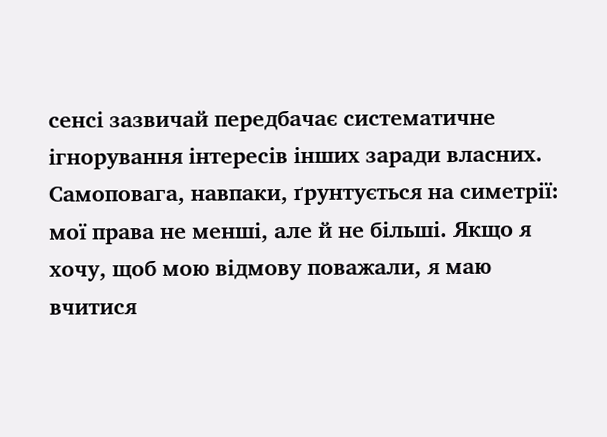сенсі зазвичай передбачає систематичне ігнорування інтересів інших заради власних. Самоповага, навпаки, ґрунтується на симетрії: мої права не менші, але й не більші. Якщо я хочу, щоб мою відмову поважали, я маю вчитися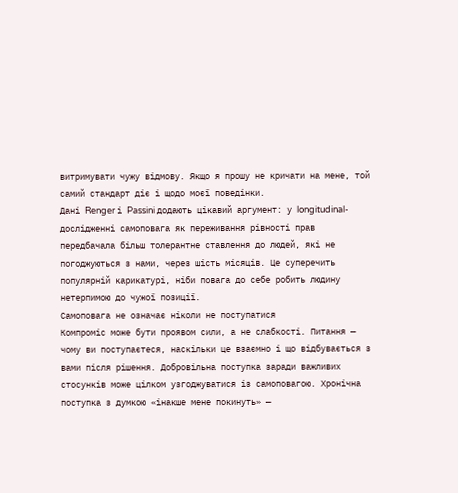витримувати чужу відмову. Якщо я прошу не кричати на мене, той самий стандарт діє і щодо моєї поведінки.
Дані Renger і Passini додають цікавий аргумент: у longitudinal-дослідженні самоповага як переживання рівності прав передбачала більш толерантне ставлення до людей, які не погоджуються з нами, через шість місяців. Це суперечить популярній карикатурі, ніби повага до себе робить людину нетерпимою до чужої позиції.
Самоповага не означає ніколи не поступатися
Компроміс може бути проявом сили, а не слабкості. Питання — чому ви поступаєтеся, наскільки це взаємно і що відбувається з вами після рішення. Добровільна поступка заради важливих стосунків може цілком узгоджуватися із самоповагою. Хронічна поступка з думкою «інакше мене покинуть» —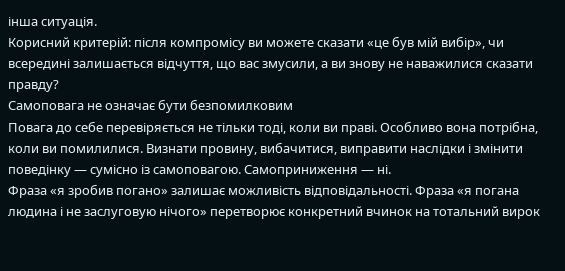інша ситуація.
Корисний критерій: після компромісу ви можете сказати «це був мій вибір», чи всередині залишається відчуття, що вас змусили, а ви знову не наважилися сказати правду?
Самоповага не означає бути безпомилковим
Повага до себе перевіряється не тільки тоді, коли ви праві. Особливо вона потрібна, коли ви помилилися. Визнати провину, вибачитися, виправити наслідки і змінити поведінку — сумісно із самоповагою. Самоприниження — ні.
Фраза «я зробив погано» залишає можливість відповідальності. Фраза «я погана людина і не заслуговую нічого» перетворює конкретний вчинок на тотальний вирок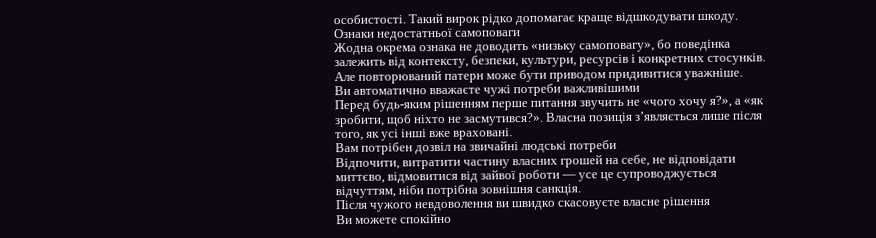особистості. Такий вирок рідко допомагає краще відшкодувати шкоду.
Ознаки недостатньої самоповаги
Жодна окрема ознака не доводить «низьку самоповагу», бо поведінка залежить від контексту, безпеки, культури, ресурсів і конкретних стосунків. Але повторюваний патерн може бути приводом придивитися уважніше.
Ви автоматично вважаєте чужі потреби важливішими
Перед будь-яким рішенням перше питання звучить не «чого хочу я?», а «як зробити, щоб ніхто не засмутився?». Власна позиція з’являється лише після того, як усі інші вже враховані.
Вам потрібен дозвіл на звичайні людські потреби
Відпочити, витратити частину власних грошей на себе, не відповідати миттєво, відмовитися від зайвої роботи — усе це супроводжується відчуттям, ніби потрібна зовнішня санкція.
Після чужого невдоволення ви швидко скасовуєте власне рішення
Ви можете спокійно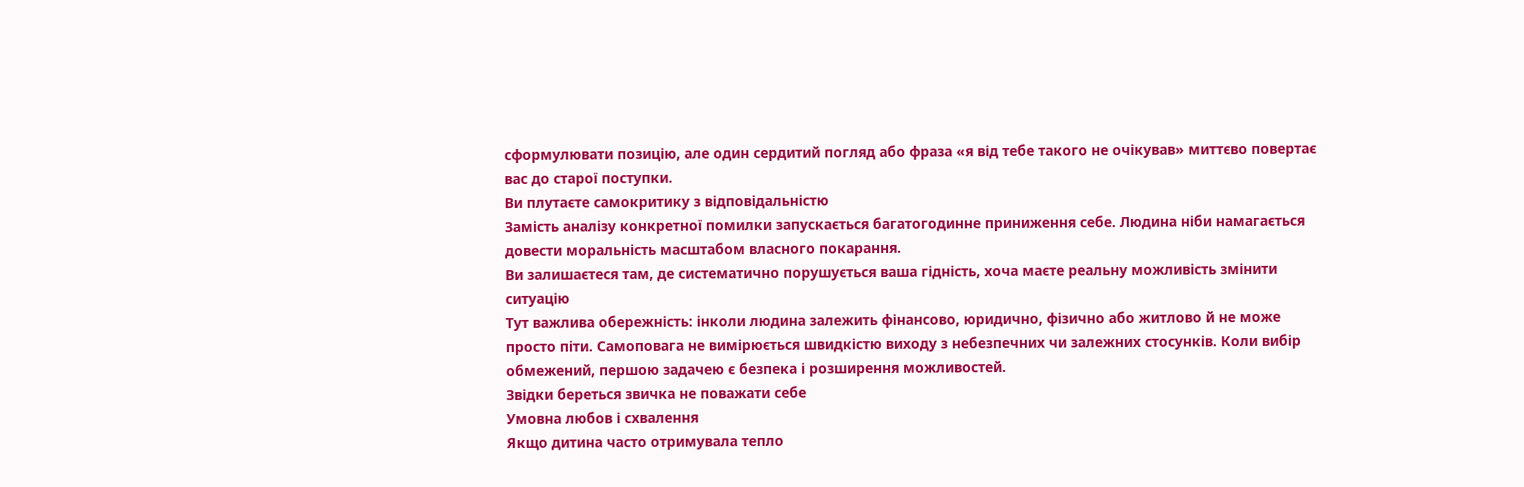сформулювати позицію, але один сердитий погляд або фраза «я від тебе такого не очікував» миттєво повертає вас до старої поступки.
Ви плутаєте самокритику з відповідальністю
Замість аналізу конкретної помилки запускається багатогодинне приниження себе. Людина ніби намагається довести моральність масштабом власного покарання.
Ви залишаєтеся там, де систематично порушується ваша гідність, хоча маєте реальну можливість змінити ситуацію
Тут важлива обережність: інколи людина залежить фінансово, юридично, фізично або житлово й не може просто піти. Самоповага не вимірюється швидкістю виходу з небезпечних чи залежних стосунків. Коли вибір обмежений, першою задачею є безпека і розширення можливостей.
Звідки береться звичка не поважати себе
Умовна любов і схвалення
Якщо дитина часто отримувала тепло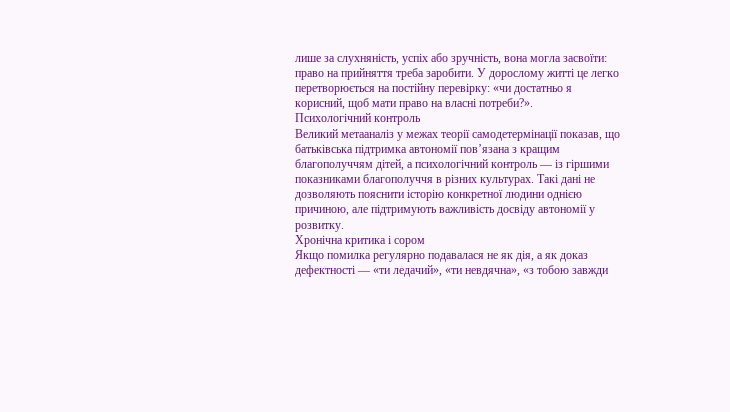лише за слухняність, успіх або зручність, вона могла засвоїти: право на прийняття треба заробити. У дорослому житті це легко перетворюється на постійну перевірку: «чи достатньо я корисний, щоб мати право на власні потреби?».
Психологічний контроль
Великий метааналіз у межах теорії самодетермінації показав, що батьківська підтримка автономії пов’язана з кращим благополуччям дітей, а психологічний контроль — із гіршими показниками благополуччя в різних культурах. Такі дані не дозволяють пояснити історію конкретної людини однією причиною, але підтримують важливість досвіду автономії у розвитку.
Хронічна критика і сором
Якщо помилка регулярно подавалася не як дія, а як доказ дефектності — «ти ледачий», «ти невдячна», «з тобою завжди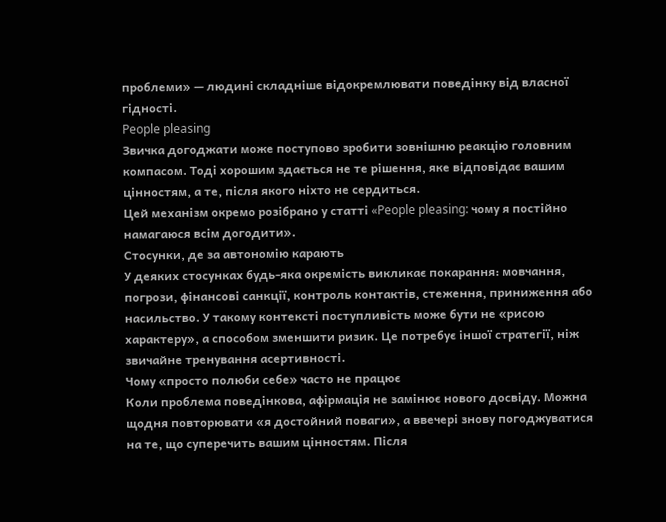проблеми» — людині складніше відокремлювати поведінку від власної гідності.
People pleasing
Звичка догоджати може поступово зробити зовнішню реакцію головним компасом. Тоді хорошим здається не те рішення, яке відповідає вашим цінностям, а те, після якого ніхто не сердиться.
Цей механізм окремо розібрано у статті «People pleasing: чому я постійно намагаюся всім догодити».
Стосунки, де за автономію карають
У деяких стосунках будь-яка окремість викликає покарання: мовчання, погрози, фінансові санкції, контроль контактів, стеження, приниження або насильство. У такому контексті поступливість може бути не «рисою характеру», а способом зменшити ризик. Це потребує іншої стратегії, ніж звичайне тренування асертивності.
Чому «просто полюби себе» часто не працює
Коли проблема поведінкова, афірмація не замінює нового досвіду. Можна щодня повторювати «я достойний поваги», а ввечері знову погоджуватися на те, що суперечить вашим цінностям. Після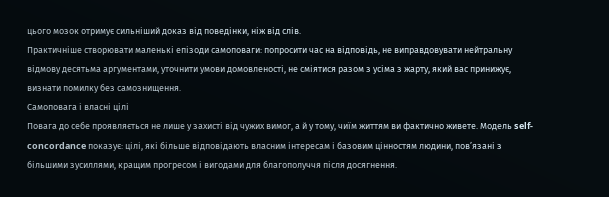цього мозок отримує сильніший доказ від поведінки, ніж від слів.
Практичніше створювати маленькі епізоди самоповаги: попросити час на відповідь, не виправдовувати нейтральну відмову десятьма аргументами, уточнити умови домовленості, не сміятися разом з усіма з жарту, який вас принижує, визнати помилку без самознищення.
Самоповага і власні цілі
Повага до себе проявляється не лише у захисті від чужих вимог, а й у тому, чиїм життям ви фактично живете. Модель self-concordance показує: цілі, які більше відповідають власним інтересам і базовим цінностям людини, пов’язані з більшими зусиллями, кращим прогресом і вигодами для благополуччя після досягнення.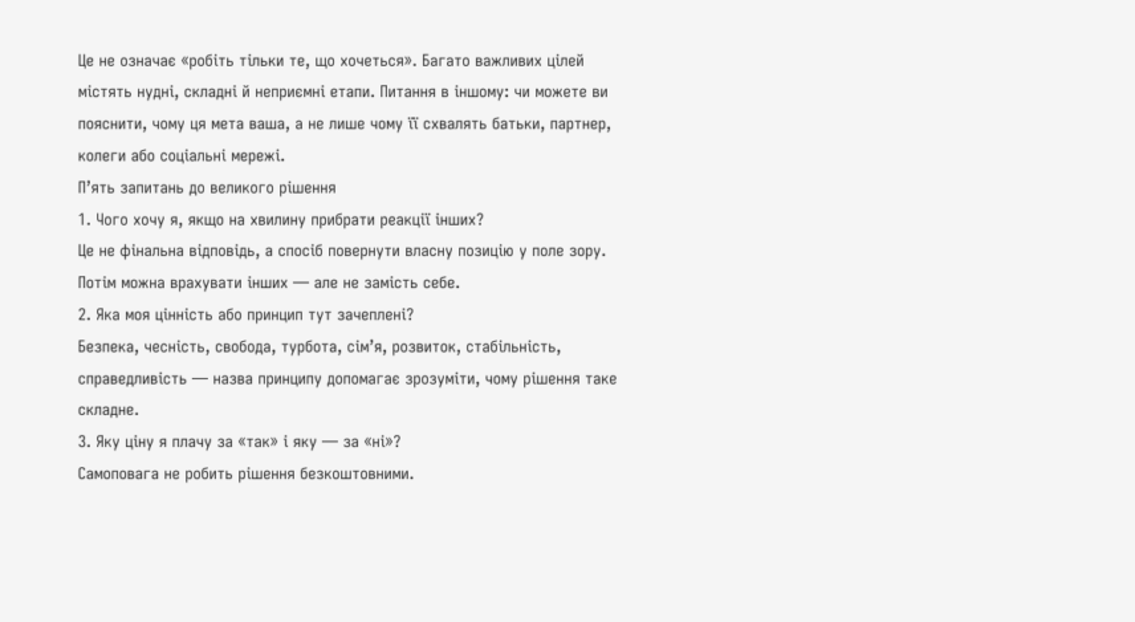Це не означає «робіть тільки те, що хочеться». Багато важливих цілей містять нудні, складні й неприємні етапи. Питання в іншому: чи можете ви пояснити, чому ця мета ваша, а не лише чому її схвалять батьки, партнер, колеги або соціальні мережі.
П’ять запитань до великого рішення
1. Чого хочу я, якщо на хвилину прибрати реакції інших?
Це не фінальна відповідь, а спосіб повернути власну позицію у поле зору. Потім можна врахувати інших — але не замість себе.
2. Яка моя цінність або принцип тут зачеплені?
Безпека, чесність, свобода, турбота, сім’я, розвиток, стабільність, справедливість — назва принципу допомагає зрозуміти, чому рішення таке складне.
3. Яку ціну я плачу за «так» і яку — за «ні»?
Самоповага не робить рішення безкоштовними.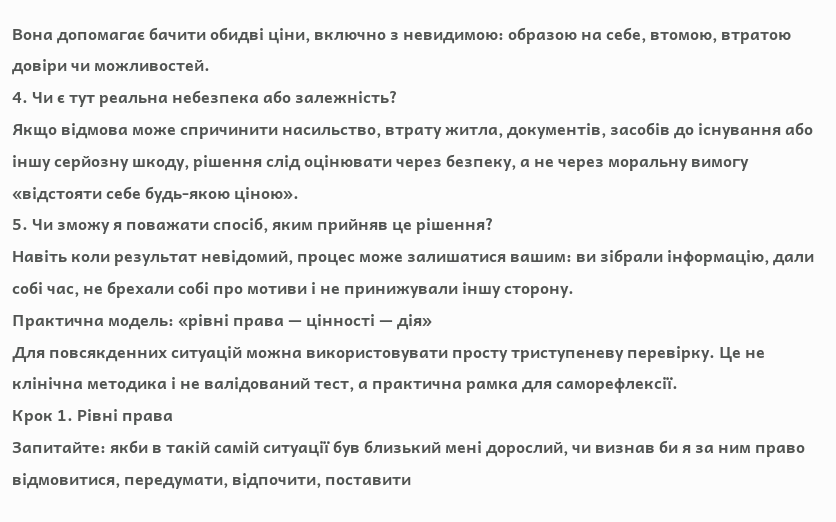Вона допомагає бачити обидві ціни, включно з невидимою: образою на себе, втомою, втратою довіри чи можливостей.
4. Чи є тут реальна небезпека або залежність?
Якщо відмова може спричинити насильство, втрату житла, документів, засобів до існування або іншу серйозну шкоду, рішення слід оцінювати через безпеку, а не через моральну вимогу «відстояти себе будь-якою ціною».
5. Чи зможу я поважати спосіб, яким прийняв це рішення?
Навіть коли результат невідомий, процес може залишатися вашим: ви зібрали інформацію, дали собі час, не брехали собі про мотиви і не принижували іншу сторону.
Практична модель: «рівні права — цінності — дія»
Для повсякденних ситуацій можна використовувати просту триступеневу перевірку. Це не клінічна методика і не валідований тест, а практична рамка для саморефлексії.
Крок 1. Рівні права
Запитайте: якби в такій самій ситуації був близький мені дорослий, чи визнав би я за ним право відмовитися, передумати, відпочити, поставити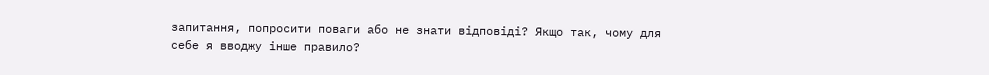запитання, попросити поваги або не знати відповіді? Якщо так, чому для себе я вводжу інше правило?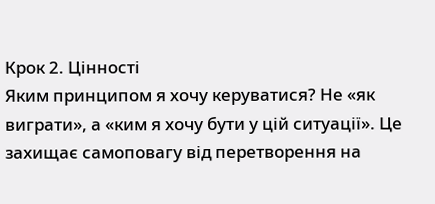Крок 2. Цінності
Яким принципом я хочу керуватися? Не «як виграти», а «ким я хочу бути у цій ситуації». Це захищає самоповагу від перетворення на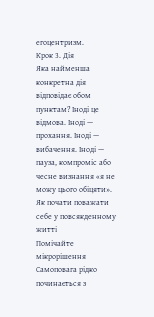егоцентризм.
Крок 3. Дія
Яка найменша конкретна дія відповідає обом пунктам? Іноді це відмова. Іноді — прохання. Іноді — вибачення. Іноді — пауза, компроміс або чесне визнання «я не можу цього обіцяти».
Як почати поважати себе у повсякденному житті
Помічайте мікрорішення
Самоповага рідко починається з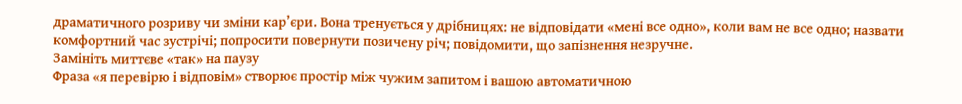драматичного розриву чи зміни кар’єри. Вона тренується у дрібницях: не відповідати «мені все одно», коли вам не все одно; назвати комфортний час зустрічі; попросити повернути позичену річ; повідомити, що запізнення незручне.
Замініть миттєве «так» на паузу
Фраза «я перевірю і відповім» створює простір між чужим запитом і вашою автоматичною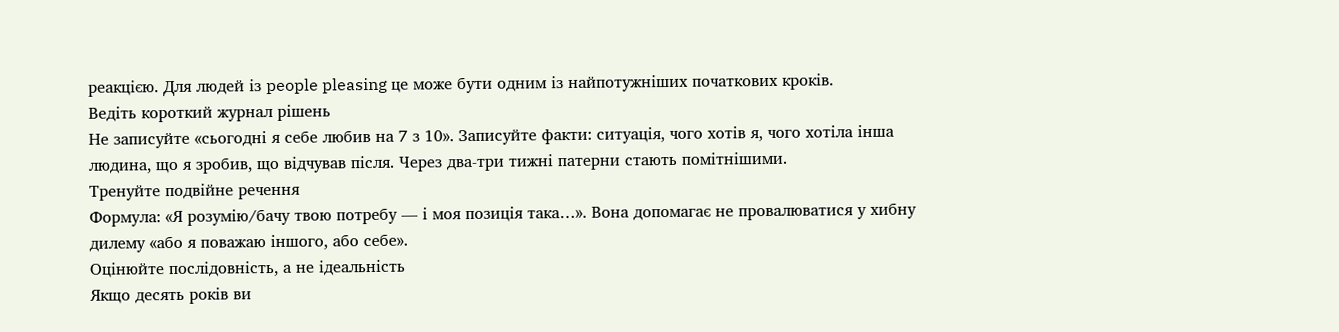реакцією. Для людей із people pleasing це може бути одним із найпотужніших початкових кроків.
Ведіть короткий журнал рішень
Не записуйте «сьогодні я себе любив на 7 з 10». Записуйте факти: ситуація, чого хотів я, чого хотіла інша людина, що я зробив, що відчував після. Через два-три тижні патерни стають помітнішими.
Тренуйте подвійне речення
Формула: «Я розумію/бачу твою потребу — і моя позиція така…». Вона допомагає не провалюватися у хибну дилему «або я поважаю іншого, або себе».
Оцінюйте послідовність, а не ідеальність
Якщо десять років ви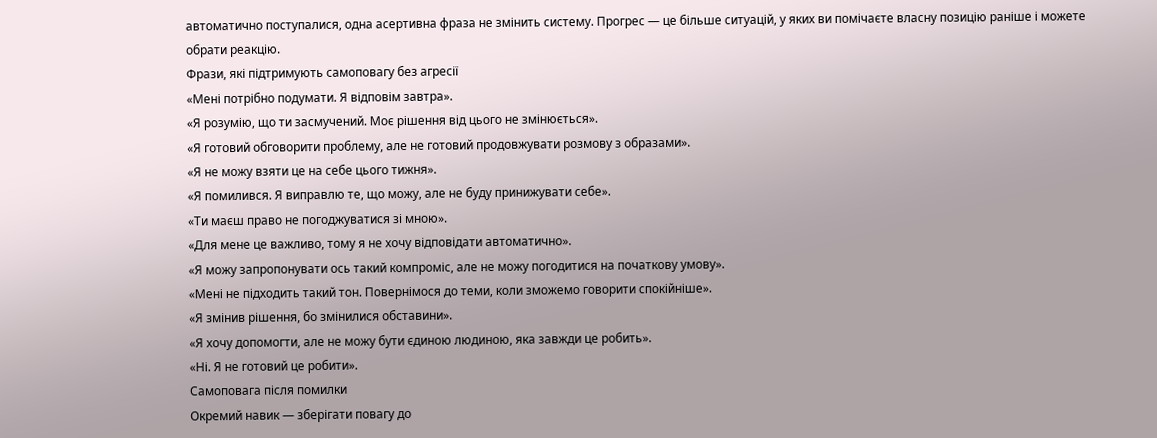автоматично поступалися, одна асертивна фраза не змінить систему. Прогрес — це більше ситуацій, у яких ви помічаєте власну позицію раніше і можете обрати реакцію.
Фрази, які підтримують самоповагу без агресії
«Мені потрібно подумати. Я відповім завтра».
«Я розумію, що ти засмучений. Моє рішення від цього не змінюється».
«Я готовий обговорити проблему, але не готовий продовжувати розмову з образами».
«Я не можу взяти це на себе цього тижня».
«Я помилився. Я виправлю те, що можу, але не буду принижувати себе».
«Ти маєш право не погоджуватися зі мною».
«Для мене це важливо, тому я не хочу відповідати автоматично».
«Я можу запропонувати ось такий компроміс, але не можу погодитися на початкову умову».
«Мені не підходить такий тон. Повернімося до теми, коли зможемо говорити спокійніше».
«Я змінив рішення, бо змінилися обставини».
«Я хочу допомогти, але не можу бути єдиною людиною, яка завжди це робить».
«Ні. Я не готовий це робити».
Самоповага після помилки
Окремий навик — зберігати повагу до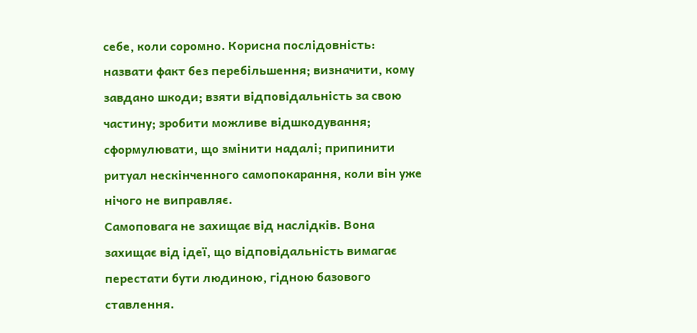себе, коли соромно. Корисна послідовність: назвати факт без перебільшення; визначити, кому завдано шкоди; взяти відповідальність за свою частину; зробити можливе відшкодування; сформулювати, що змінити надалі; припинити ритуал нескінченного самопокарання, коли він уже нічого не виправляє.
Самоповага не захищає від наслідків. Вона захищає від ідеї, що відповідальність вимагає перестати бути людиною, гідною базового ставлення.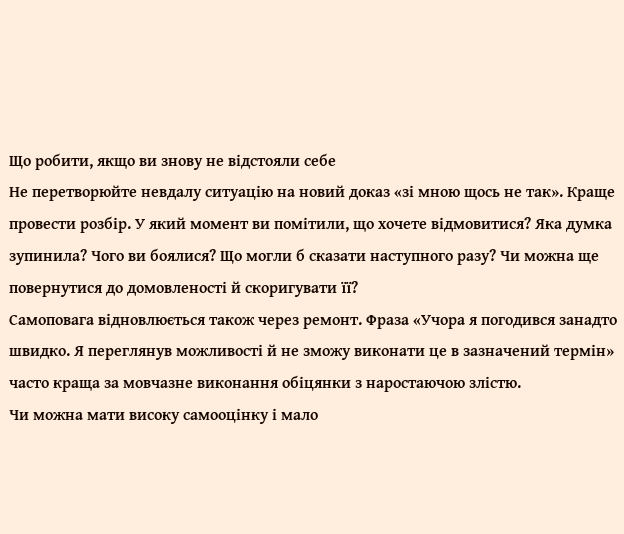Що робити, якщо ви знову не відстояли себе
Не перетворюйте невдалу ситуацію на новий доказ «зі мною щось не так». Краще провести розбір. У який момент ви помітили, що хочете відмовитися? Яка думка зупинила? Чого ви боялися? Що могли б сказати наступного разу? Чи можна ще повернутися до домовленості й скоригувати її?
Самоповага відновлюється також через ремонт. Фраза «Учора я погодився занадто швидко. Я переглянув можливості й не зможу виконати це в зазначений термін» часто краща за мовчазне виконання обіцянки з наростаючою злістю.
Чи можна мати високу самооцінку і мало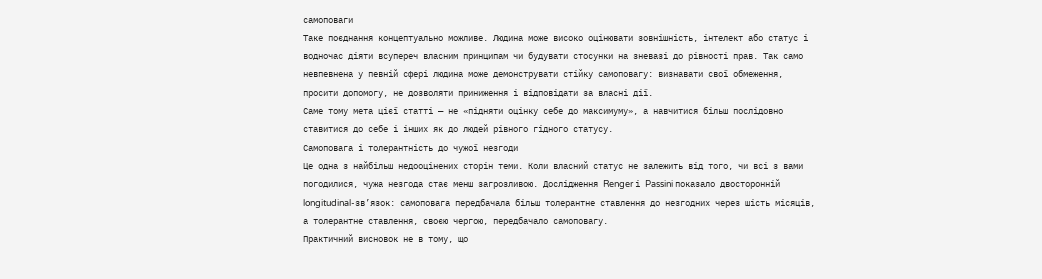самоповаги
Таке поєднання концептуально можливе. Людина може високо оцінювати зовнішність, інтелект або статус і водночас діяти всупереч власним принципам чи будувати стосунки на зневазі до рівності прав. Так само невпевнена у певній сфері людина може демонструвати стійку самоповагу: визнавати свої обмеження, просити допомогу, не дозволяти приниження і відповідати за власні дії.
Саме тому мета цієї статті — не «підняти оцінку себе до максимуму», а навчитися більш послідовно ставитися до себе і інших як до людей рівного гідного статусу.
Самоповага і толерантність до чужої незгоди
Це одна з найбільш недооцінених сторін теми. Коли власний статус не залежить від того, чи всі з вами погодилися, чужа незгода стає менш загрозливою. Дослідження Renger і Passini показало двосторонній longitudinal-зв’язок: самоповага передбачала більш толерантне ставлення до незгодних через шість місяців, а толерантне ставлення, своєю чергою, передбачало самоповагу.
Практичний висновок не в тому, що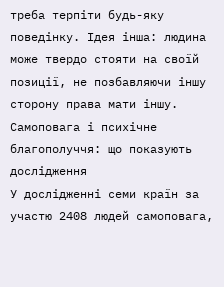треба терпіти будь-яку поведінку. Ідея інша: людина може твердо стояти на своїй позиції, не позбавляючи іншу сторону права мати іншу.
Самоповага і психічне благополуччя: що показують дослідження
У дослідженні семи країн за участю 2408 людей самоповага,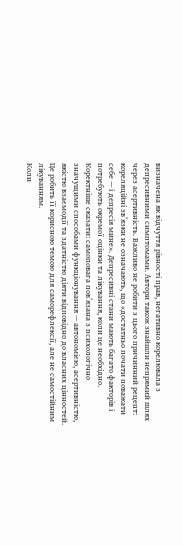визначена як відчуття рівності прав, негативно корелювала з депресивними симптомами. Автори також знайшли непрямий шлях через асертивність. Важливо не робити з цього причинний рецепт: кореляційні зв’язки не означають, що «достатньо почати поважати себе — і депресія мине». Депресивні стани мають багато факторів і потребують окремої оцінки та лікування, коли це необхідно.
Коректніше сказати: самоповага пов’язана з психологічно значущими способами функціонування — автономією, асертивністю, якістю взаємодії та здатністю діяти відповідно до власних цінностей. Це робить її корисною темою для саморефлексії, але не самостійним лікуванням.
Коли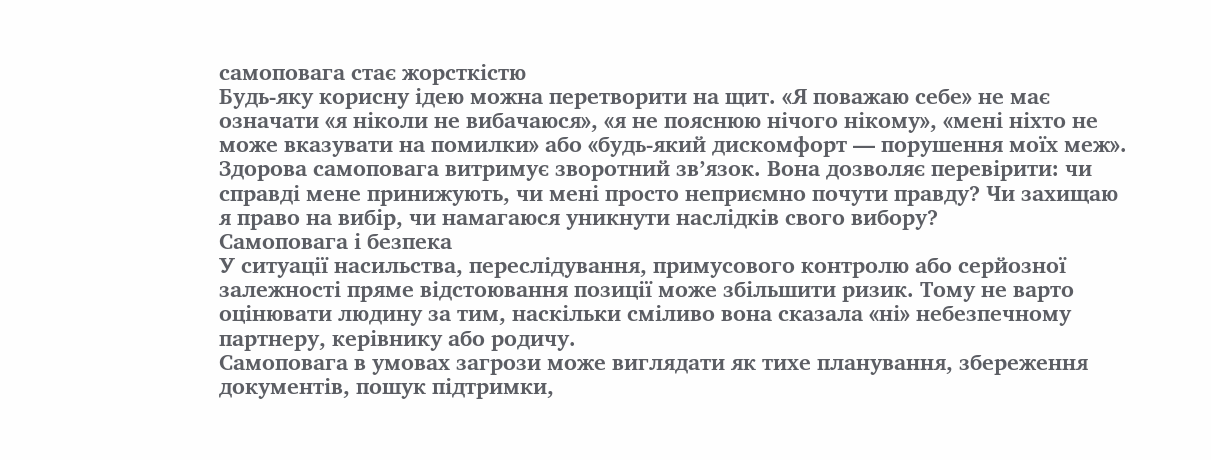самоповага стає жорсткістю
Будь-яку корисну ідею можна перетворити на щит. «Я поважаю себе» не має означати «я ніколи не вибачаюся», «я не пояснюю нічого нікому», «мені ніхто не може вказувати на помилки» або «будь-який дискомфорт — порушення моїх меж».
Здорова самоповага витримує зворотний зв’язок. Вона дозволяє перевірити: чи справді мене принижують, чи мені просто неприємно почути правду? Чи захищаю я право на вибір, чи намагаюся уникнути наслідків свого вибору?
Самоповага і безпека
У ситуації насильства, переслідування, примусового контролю або серйозної залежності пряме відстоювання позиції може збільшити ризик. Тому не варто оцінювати людину за тим, наскільки сміливо вона сказала «ні» небезпечному партнеру, керівнику або родичу.
Самоповага в умовах загрози може виглядати як тихе планування, збереження документів, пошук підтримки,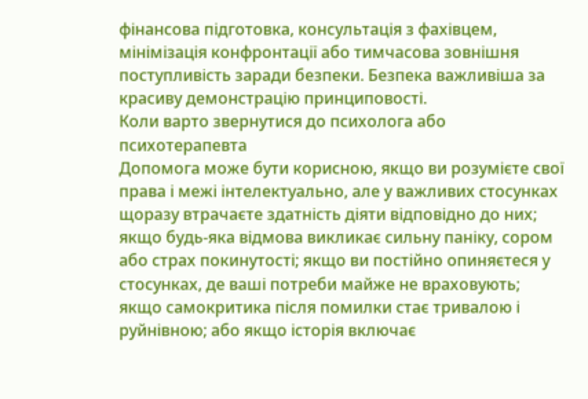фінансова підготовка, консультація з фахівцем, мінімізація конфронтації або тимчасова зовнішня поступливість заради безпеки. Безпека важливіша за красиву демонстрацію принциповості.
Коли варто звернутися до психолога або психотерапевта
Допомога може бути корисною, якщо ви розумієте свої права і межі інтелектуально, але у важливих стосунках щоразу втрачаєте здатність діяти відповідно до них; якщо будь-яка відмова викликає сильну паніку, сором або страх покинутості; якщо ви постійно опиняєтеся у стосунках, де ваші потреби майже не враховують; якщо самокритика після помилки стає тривалою і руйнівною; або якщо історія включає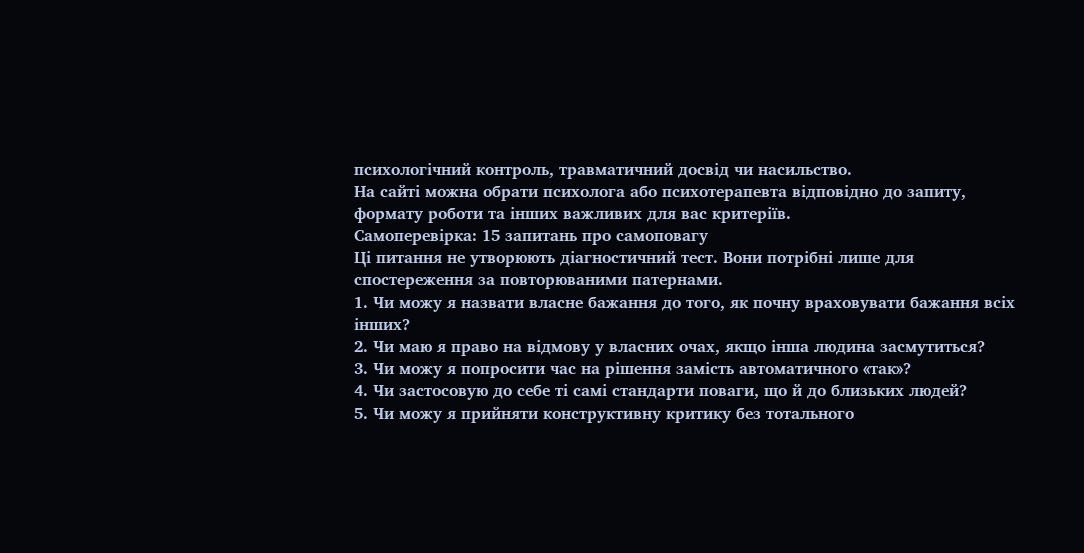психологічний контроль, травматичний досвід чи насильство.
На сайті можна обрати психолога або психотерапевта відповідно до запиту, формату роботи та інших важливих для вас критеріїв.
Самоперевірка: 15 запитань про самоповагу
Ці питання не утворюють діагностичний тест. Вони потрібні лише для спостереження за повторюваними патернами.
1. Чи можу я назвати власне бажання до того, як почну враховувати бажання всіх інших?
2. Чи маю я право на відмову у власних очах, якщо інша людина засмутиться?
3. Чи можу я попросити час на рішення замість автоматичного «так»?
4. Чи застосовую до себе ті самі стандарти поваги, що й до близьких людей?
5. Чи можу я прийняти конструктивну критику без тотального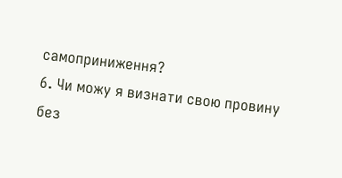самоприниження?
6. Чи можу я визнати свою провину без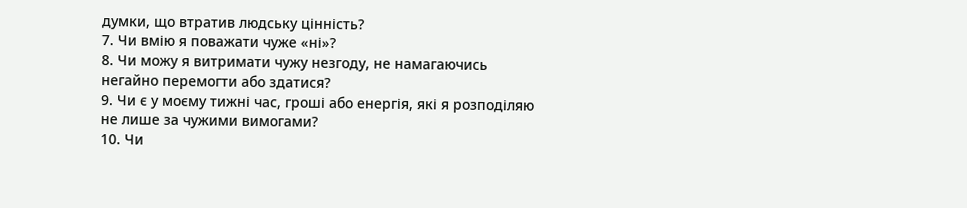думки, що втратив людську цінність?
7. Чи вмію я поважати чуже «ні»?
8. Чи можу я витримати чужу незгоду, не намагаючись негайно перемогти або здатися?
9. Чи є у моєму тижні час, гроші або енергія, які я розподіляю не лише за чужими вимогами?
10. Чи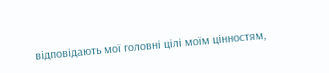відповідають мої головні цілі моїм цінностям,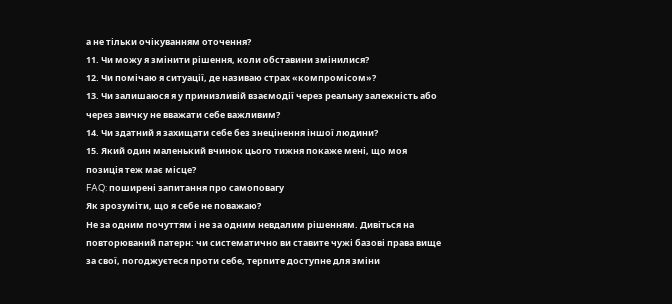а не тільки очікуванням оточення?
11. Чи можу я змінити рішення, коли обставини змінилися?
12. Чи помічаю я ситуації, де називаю страх «компромісом»?
13. Чи залишаюся я у принизливій взаємодії через реальну залежність або через звичку не вважати себе важливим?
14. Чи здатний я захищати себе без знецінення іншої людини?
15. Який один маленький вчинок цього тижня покаже мені, що моя позиція теж має місце?
FAQ: поширені запитання про самоповагу
Як зрозуміти, що я себе не поважаю?
Не за одним почуттям і не за одним невдалим рішенням. Дивіться на повторюваний патерн: чи систематично ви ставите чужі базові права вище за свої, погоджуєтеся проти себе, терпите доступне для зміни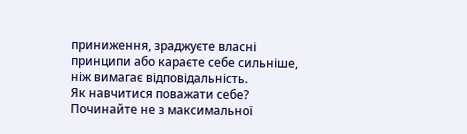приниження, зраджуєте власні принципи або караєте себе сильніше, ніж вимагає відповідальність.
Як навчитися поважати себе?
Починайте не з максимальної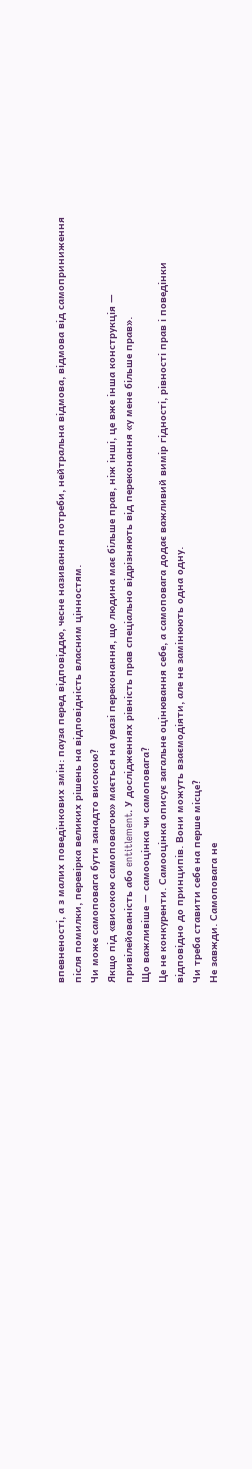впевненості, а з малих поведінкових змін: пауза перед відповіддю, чесне називання потреби, нейтральна відмова, відмова від самоприниження після помилки, перевірка великих рішень на відповідність власним цінностям.
Чи може самоповага бути занадто високою?
Якщо під «високою самоповагою» мається на увазі переконання, що людина має більше прав, ніж інші, це вже інша конструкція — привілейованість або entitlement. У дослідженнях рівність прав спеціально відрізняють від переконання «у мене більше прав».
Що важливіше — самооцінка чи самоповага?
Це не конкуренти. Самооцінка описує загальне оцінювання себе, а самоповага додає важливий вимір гідності, рівності прав і поведінки відповідно до принципів. Вони можуть взаємодіяти, але не замінюють одна одну.
Чи треба ставити себе на перше місце?
Не завжди. Самоповага не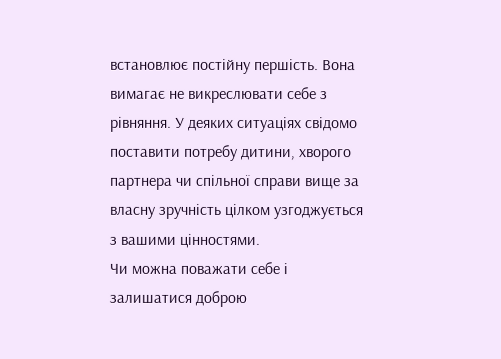встановлює постійну першість. Вона вимагає не викреслювати себе з рівняння. У деяких ситуаціях свідомо поставити потребу дитини, хворого партнера чи спільної справи вище за власну зручність цілком узгоджується з вашими цінностями.
Чи можна поважати себе і залишатися доброю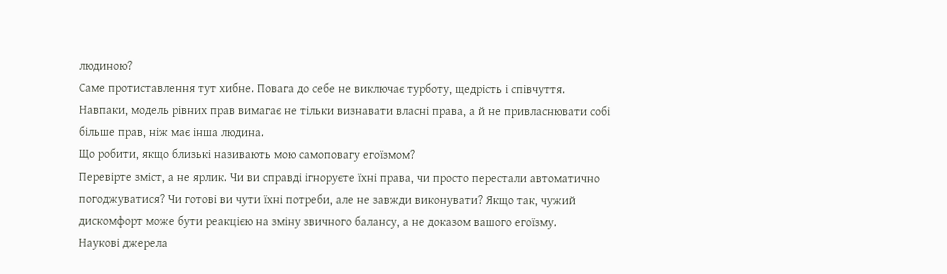людиною?
Саме протиставлення тут хибне. Повага до себе не виключає турботу, щедрість і співчуття. Навпаки, модель рівних прав вимагає не тільки визнавати власні права, а й не привласнювати собі більше прав, ніж має інша людина.
Що робити, якщо близькі називають мою самоповагу егоїзмом?
Перевірте зміст, а не ярлик. Чи ви справді ігноруєте їхні права, чи просто перестали автоматично погоджуватися? Чи готові ви чути їхні потреби, але не завжди виконувати? Якщо так, чужий дискомфорт може бути реакцією на зміну звичного балансу, а не доказом вашого егоїзму.
Наукові джерела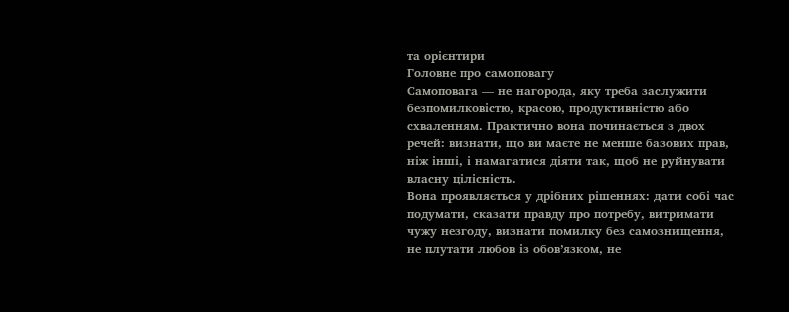та орієнтири
Головне про самоповагу
Самоповага — не нагорода, яку треба заслужити безпомилковістю, красою, продуктивністю або схваленням. Практично вона починається з двох речей: визнати, що ви маєте не менше базових прав, ніж інші, і намагатися діяти так, щоб не руйнувати власну цілісність.
Вона проявляється у дрібних рішеннях: дати собі час подумати, сказати правду про потребу, витримати чужу незгоду, визнати помилку без самознищення, не плутати любов із обов’язком, не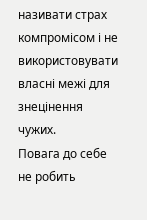називати страх компромісом і не використовувати власні межі для знецінення чужих.
Повага до себе не робить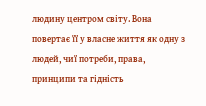людину центром світу. Вона повертає її у власне життя як одну з людей, чиї потреби, права, принципи та гідність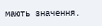мають значення.